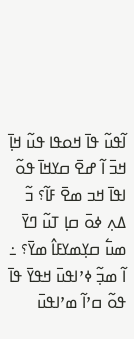ߊ߬ߟߎ߬ ߟߊ߫ ߞߋߟߊ ߟߎ߬ ߞߊ߲߫ ߞߏ߫ ߊ߬ ߝߐ߫ ߛߌߞߊ߫ ߟߋ߬ ߊߟߊ߫ ߞߏ ߘߐ߫ ߓߊ߬؟ ߏ߬ ߡߍ߲ ߦߋ߫ ߛߊ߲ ߠߎ߬ ߣߌ߫ ߘߎ߱ ߛߌ߲ߘߌߓߊ߮ ߘߌ߫؟ ߸ ߊ߬ ߘߏ߲߬ ߦߴߊߟߎ߫ ߞߟߌ߫ ߟߊ߫ ߟߋ߬ ߛߴߊ߬ ߘߴߊߟߎ߫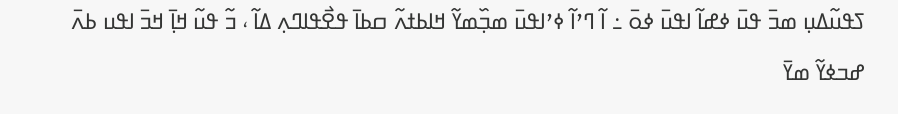ߖߟߎ߬ߡߎ߲ ߘߏ߫ ߟߎ߫ ߦߝߊ߬ ߊߟߎ߫ ߦߋ߫ ߸ ߊ߬ ߣߴߊ߬ ߦߴߊߟߎ߫ ߘߏ߲߰ߘߌ߬ ߞߊߕߙߍ߬ ߛߕߊ߫ ߟߐ߯ߟߊߣߍ߲ ߡߊ߬ ، ߏ߬ ߟߎ߬ ߞߊ߲߫ ߞߏ߫ ߊߟߎ ߕߍ߫ ߝߏߦߌ߬ ߘߌ߫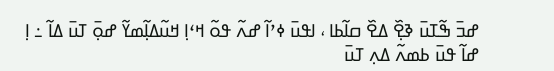ߝߏ߫ ߒ߬ߠߎ߫ ߢߐ߲߰ ߡߐ߰ ߛߊ߬ߕߊ ، ߊߟߎ߫ ߦߴߊ߬ ߝߍ߬ ߟߋ߬ ߞߵߊ߲ ߞߎ߬ߡߊ߲߬ߘߌ߬ ߝߋ߲߫ ߠߎ߫ ߡߊ߬ ߸ ߊ߲ ߝߊ߬ ߟߎ߫ ߕߘߍ߬ ߡߍ߲ ߠߎ߫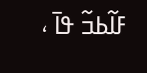ߓߊ߬ߕߏ߬ ߟߊ߫ ،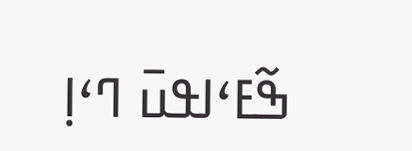ߒ߬ߓߵߊߟߎ߫ ߣߵߊ߲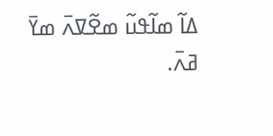ߡߊ߬ ߘߊ߬ߟߎ߬ ߘߐ߬ߜߍ߫ ߘߌ߫ ߥߍ߫.